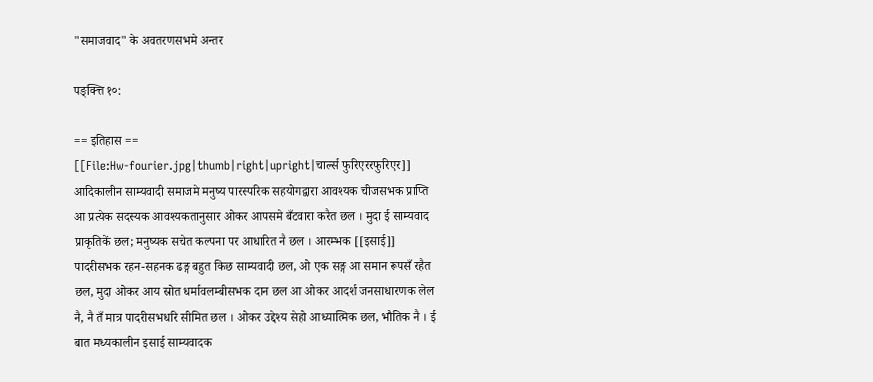"समाजवाद" के अवतरणसभमे अन्तर

पङ्क्त्ति १०:

== इतिहास ==
[[File:Hw-fourier.jpg|thumb|right|upright|चार्ल्स फुरिएररफुरिएर]]
आदिकालीन साम्यवादी समाजमे मनुष्य पारस्परिक सहयोगद्वारा आवश्यक चीजसभक प्राप्ति आ प्रत्येक सदस्यक आवश्यकतानुसार ओकर आपसमे बँटवारा करैत छल । मुदा ई साम्यवाद प्राकृतिकें छल; मनुष्यक सचेत कल्पना पर आधारित नै छल । आरम्भक [[इसाई]] पादरीसभक रहन-सहनक ढङ्ग बहुत किछ साम्यवादी छल, ओ एक सङ्ग आ समान रूपसँ रहैत छल, मुदा ओकर आय स्रोत धर्मावलम्बीसभक दान छल आ ओकर आदर्श जनसाधारणक लेल नै, नै तँ मात्र पादरीसभधरि सीमित छल । ओकर उद्देश्य सेहो आध्यात्मिक छल, भौतिक नै । ई बात मध्यकालीन इसाई साम्यवादक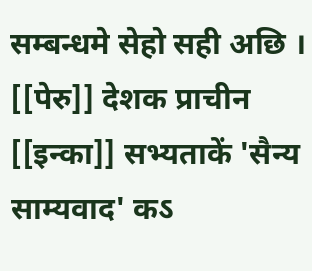सम्बन्धमे सेहो सही अछि । [[पेरु]] देशक प्राचीन [[इन्का]] सभ्यताकें 'सैन्य साम्यवाद' कऽ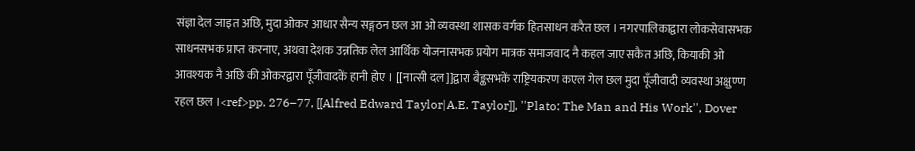संज्ञा देल जाइत अछि, मुदा ओकर आधार सैन्य सङ्गठन छल आ ओ व्यवस्था शासक वर्गक हितसाधन करैत छल । नगरपालिकाद्वारा लोकसेवासभक साधनसभक प्राप्त करनाए, अथवा देशक उन्नतिक लेल आर्थिक योजनासभक प्रयोग मात्रक समाजवाद नै कहल जाए सकैत अछि, कियाकी ओ आवश्यक नै अछि की ओकरद्वारा पूँजीवादकें हानी होए । [[नात्सी दल]]द्वारा बैङ्कसभकें राष्ट्रियकरण कएल गेल छल मुदा पूँजीवादी व्यवस्था अक्षुण्ण रहल छल ।<ref>pp. 276–77, [[Alfred Edward Taylor|A.E. Taylor]], ''Plato: The Man and His Work'', Dover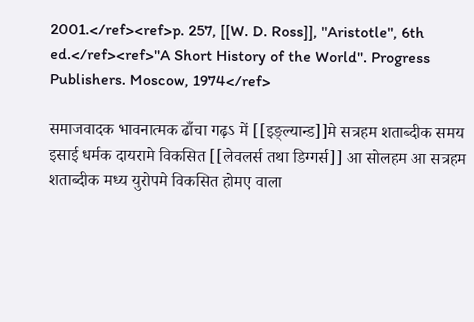2001.</ref><ref>p. 257, [[W. D. Ross]], ''Aristotle'', 6th ed.</ref><ref>''A Short History of the World''. Progress Publishers. Moscow, 1974</ref>

समाजवादक भावनात्मक ढाँचा गढ़ऽ में [[इङ्ल्यान्ड]]मे सत्रहम शताब्दीक समय इसाई धर्मक दायरामे विकसित [[लेवलर्स तथा डिग्गर्स]] आ सोलहम आ सत्रहम शताब्दीक मध्य युरोपमे विकसित होमए वाला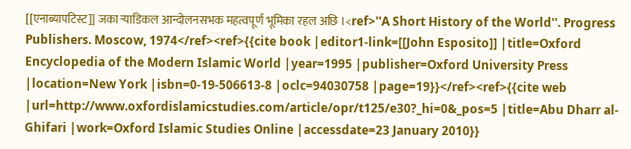[[एनाब्यापटिस्ट]] जका र्‍याडिकल आन्दोलनसभक महत्वपूर्ण भूमिका रहल अछि ।<ref>''A Short History of the World''. Progress Publishers. Moscow, 1974</ref><ref>{{cite book |editor1-link=[[John Esposito]] |title=Oxford Encyclopedia of the Modern Islamic World |year=1995 |publisher=Oxford University Press |location=New York |isbn=0-19-506613-8 |oclc=94030758 |page=19}}</ref><ref>{{cite web |url=http://www.oxfordislamicstudies.com/article/opr/t125/e30?_hi=0&_pos=5 |title=Abu Dharr al-Ghifari |work=Oxford Islamic Studies Online |accessdate=23 January 2010}}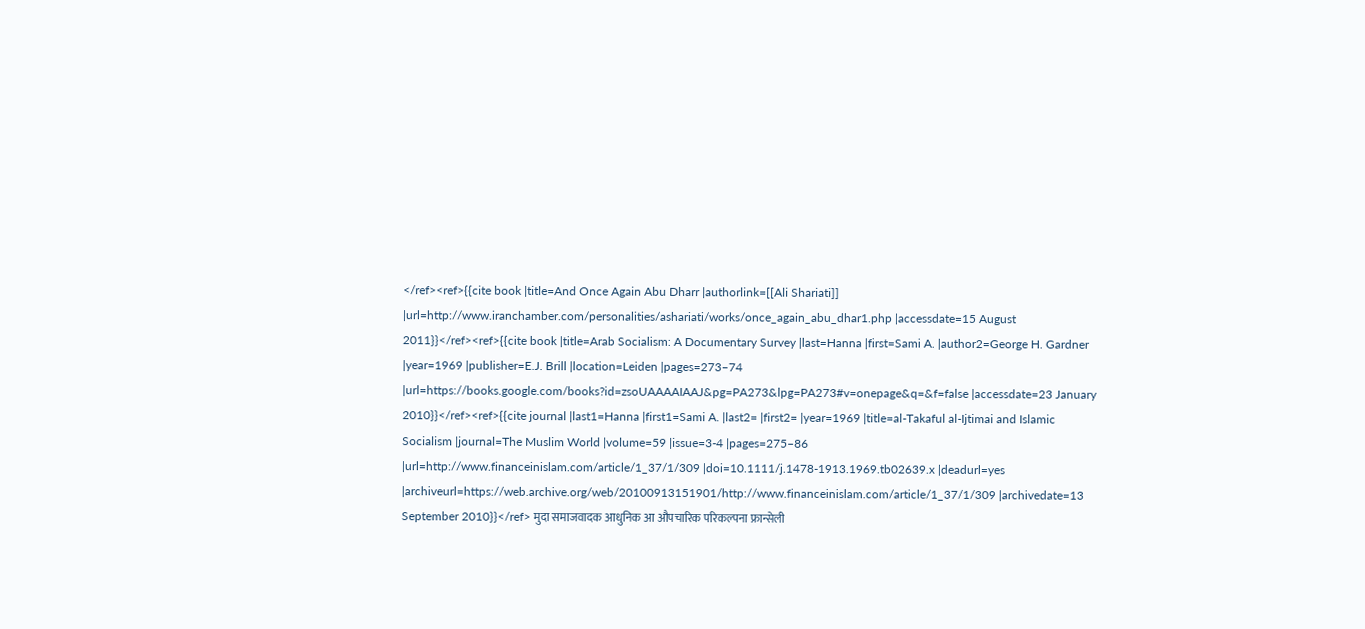</ref><ref>{{cite book |title=And Once Again Abu Dharr |authorlink=[[Ali Shariati]] |url=http://www.iranchamber.com/personalities/ashariati/works/once_again_abu_dhar1.php |accessdate=15 August 2011}}</ref><ref>{{cite book |title=Arab Socialism: A Documentary Survey |last=Hanna |first=Sami A. |author2=George H. Gardner |year=1969 |publisher=E.J. Brill |location=Leiden |pages=273–74 |url=https://books.google.com/books?id=zsoUAAAAIAAJ&pg=PA273&lpg=PA273#v=onepage&q=&f=false |accessdate=23 January 2010}}</ref><ref>{{cite journal |last1=Hanna |first1=Sami A. |last2= |first2= |year=1969 |title=al-Takaful al-Ijtimai and Islamic Socialism |journal=The Muslim World |volume=59 |issue=3-4 |pages=275–86 |url=http://www.financeinislam.com/article/1_37/1/309 |doi=10.1111/j.1478-1913.1969.tb02639.x |deadurl=yes |archiveurl=https://web.archive.org/web/20100913151901/http://www.financeinislam.com/article/1_37/1/309 |archivedate=13 September 2010}}</ref> मुदा समाजवादक आधुनिक आ औपचारिक परिकल्पना फ्रान्सेली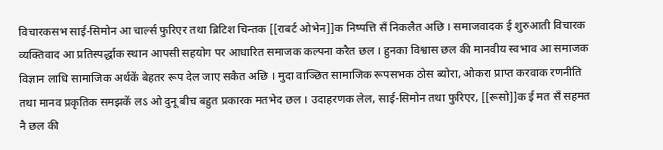विचारकसभ साई-सिमोन आ चार्ल्स फुरिएर तथा ब्रिटिश चिन्तक [[राबर्ट ओभेन]]क निष्पत्ति सँ निकलैत अछि । समाजवादक ई शुरुआती विचारक व्यक्तिवाद आ प्रतिस्पर्द्धाक स्थान आपसी सहयोग पर आधारित समाजक कल्पना करैत छल । हुनका विश्वास छल की मानवीय स्वभाव आ समाजक विज्ञान लाधि सामाजिक अर्थकें बेहतर रूप देल जाए सकैत अछि । मुदा वाञ्छित सामाजिक रूपसभक ठोस ब्योरा, ओकरा प्राप्त करवाक रणनीति तथा मानव प्रकृतिक समझकें लऽ ओ दुनू बीच बहुत प्रकारक मतभेद छल । उदाहरणक लेल, साई-सिमोन तथा फुरिएर, [[रूसो]]क ई मत सँ सहमत नै छल की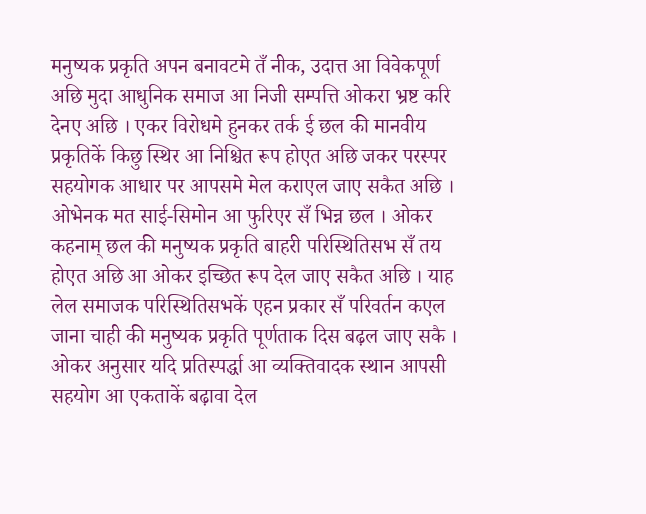मनुष्यक प्रकृति अपन बनावटमे तँ नीक, उदात्त आ विवेकपूर्ण अछि मुदा आधुनिक समाज आ निजी सम्पत्ति ओकरा भ्रष्ट करि देनए अछि । एकर विरोधमे हुनकर तर्क ई छल की मानवीय प्रकृतिकें किछु स्थिर आ निश्चित रूप होएत अछि जकर परस्पर सहयोगक आधार पर आपसमे मेल कराएल जाए सकैत अछि । ओभेनक मत साई-सिमोन आ फुरिएर सँ भिन्न छल । ओकर कहनाम् छल की मनुष्यक प्रकृति बाहरी परिस्थितिसभ सँ तय होएत अछि आ ओकर इच्छित रूप देल जाए सकैत अछि । याह लेल समाजक परिस्थितिसभकें एहन प्रकार सँ परिवर्तन कएल जाना चाही की मनुष्यक प्रकृति पूर्णताक दिस बढ़ल जाए सकै । ओकर अनुसार यदि प्रतिस्पर्द्धा आ व्यक्तिवादक स्थान आपसी सहयोग आ एकताकें बढ़ावा देल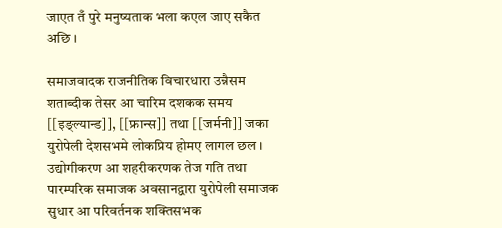जाएत तँ पुरे मनुष्यताक भला कएल जाए सकैत अछि ।

समाजवादक राजनीतिक विचारधारा उन्नैसम शताब्दीक तेसर आ चारिम दशकक समय [[इङ्ल्यान्ड]], [[फ्रान्स]] तथा [[जर्मनी]] जका युरोपेली देशसभमे लोकप्रिय होमए लागल छल । उद्योगीकरण आ शहरीकरणक तेज गति तथा पारम्परिक समाजक अवसानद्वारा युरोपेली समाजक सुधार आ परिवर्तनक शक्तिसभक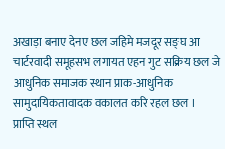अखाड़ा बनाए देनए छल जहिमे मजदूर सङ्घ आ चार्टरवादी समूहसभ लगायत एहन गुट सक्रिय छल जे आधुनिक समाजक स्थान प्राक-आधुनिक सामुदायिकतावादक वकालत करि रहल छल ।
प्राप्ति स्थल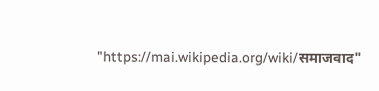"https://mai.wikipedia.org/wiki/समाजवाद"